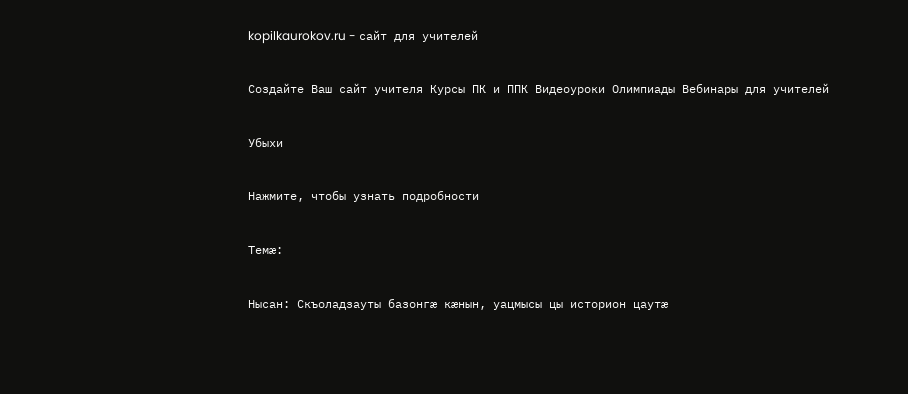kopilkaurokov.ru - сайт для учителей

Создайте Ваш сайт учителя Курсы ПК и ППК Видеоуроки Олимпиады Вебинары для учителей

Убыхи

Нажмите, чтобы узнать подробности

Темæ:

Нысан: Скъоладзауты базонгæ кæнын, уацмысы цы историон цаутæ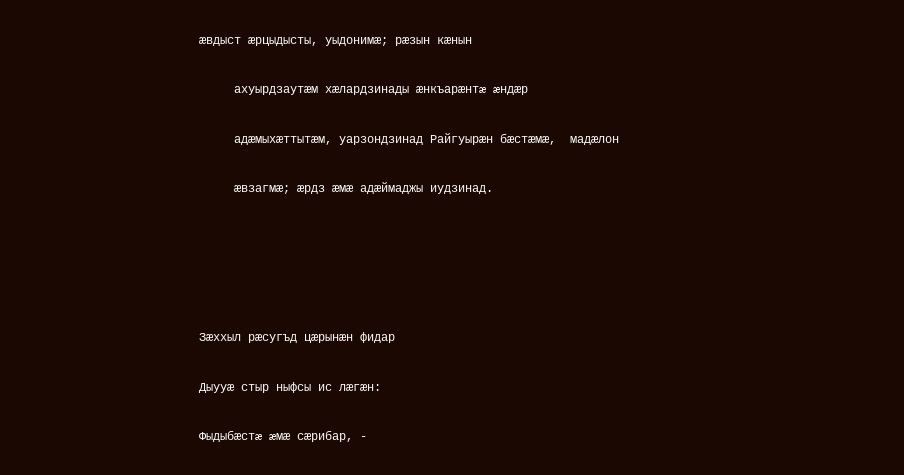æвдыст æрцыдысты, уыдонимæ; рæзын кæнын

     ахуырдзаутæм хæлардзинады æнкъарæнтæ æндæр

     адæмыхæттытæм, уарзондзинад Райгуырæн бæстæмæ,  мадæлон

     æвзагмæ; æрдз æмæ адæймаджы иудзинад.





Зæххыл рæсугъд цæрынæн фидар

Дыууæ стыр ныфсы ис лæгæн:

Фыдыбæстæ æмæ сæрибар, -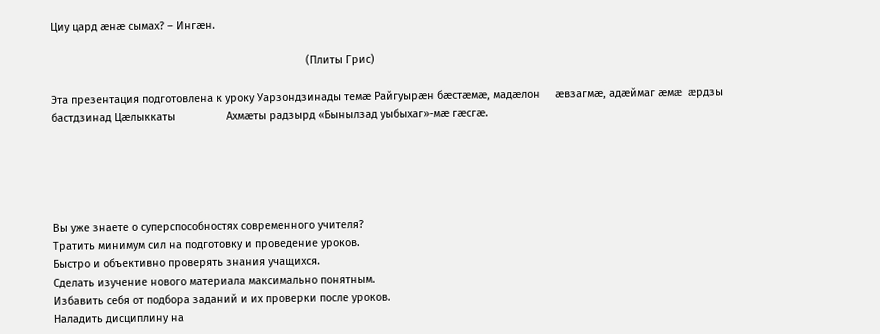Циу цард æнæ сымах? – Ингæн.

                                                                                     (Плиты Грис)

Эта презентация подготовлена к уроку Уарзондзинады темæ Райгуырæн бæстæмæ, мадæлон     æвзагмæ, адæймаг æмæ  æрдзы бастдзинад Цæлыккаты                 Ахмæты радзырд «Бынылзад уыбыхаг»-мæ гæсгæ.





Вы уже знаете о суперспособностях современного учителя?
Тратить минимум сил на подготовку и проведение уроков.
Быстро и объективно проверять знания учащихся.
Сделать изучение нового материала максимально понятным.
Избавить себя от подбора заданий и их проверки после уроков.
Наладить дисциплину на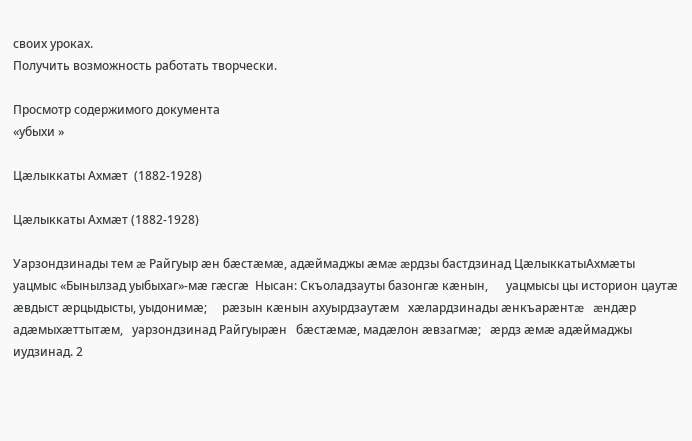своих уроках.
Получить возможность работать творчески.

Просмотр содержимого документа
«убыхи »

Цæлыккаты Ахмæт  (1882-1928)

Цæлыккаты Ахмæт (1882-1928)

Уарзондзинады тем æ Райгуыр æн бæстæмæ, адæймаджы æмæ æрдзы бастдзинад ЦæлыккатыАхмæты уацмыс «Бынылзад уыбыхаг»-мæ гæсгæ  Нысан: Скъоладзауты базонгæ кæнын,      уацмысы цы историон цаутæ    æвдыст æрцыдысты, уыдонимæ;     рæзын кæнын ахуырдзаутæм   хæлардзинады æнкъарæнтæ   æндæр адæмыхæттытæм,   уарзондзинад Райгуырæн   бæстæмæ, мадæлон æвзагмæ;   æрдз æмæ адæймаджы        иудзинад. 2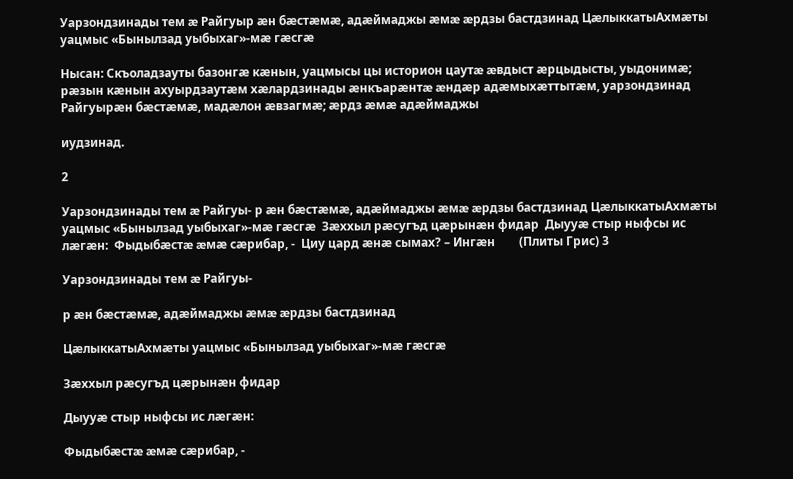Уарзондзинады тем æ Райгуыр æн бæстæмæ, адæймаджы æмæ æрдзы бастдзинад ЦæлыккатыАхмæты уацмыс «Бынылзад уыбыхаг»-мæ гæсгæ

Нысан: Скъоладзауты базонгæ кæнын, уацмысы цы историон цаутæ æвдыст æрцыдысты, уыдонимæ; рæзын кæнын ахуырдзаутæм хæлардзинады æнкъарæнтæ æндæр адæмыхæттытæм, уарзондзинад Райгуырæн бæстæмæ, мадæлон æвзагмæ; æрдз æмæ адæймаджы

иудзинад.

2

Уарзондзинады тем æ Райгуы- р æн бæстæмæ, адæймаджы æмæ æрдзы бастдзинад ЦæлыккатыАхмæты уацмыс «Бынылзад уыбыхаг»-мæ гæсгæ  Зæххыл рæсугъд цæрынæн фидар  Дыууæ стыр ныфсы ис лæгæн:  Фыдыбæстæ æмæ сæрибар, -  Циу цард æнæ сымах? – Ингæн        (Плиты Грис) 3

Уарзондзинады тем æ Райгуы-

р æн бæстæмæ, адæймаджы æмæ æрдзы бастдзинад

ЦæлыккатыАхмæты уацмыс «Бынылзад уыбыхаг»-мæ гæсгæ

Зæххыл рæсугъд цæрынæн фидар

Дыууæ стыр ныфсы ис лæгæн:

Фыдыбæстæ æмæ сæрибар, -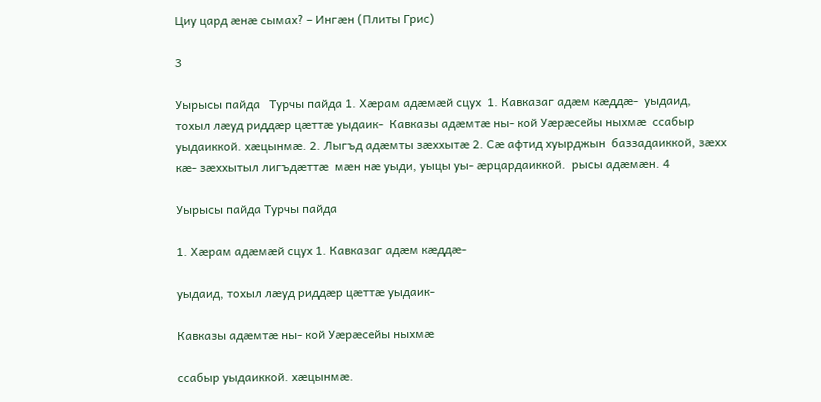Циу цард æнæ сымах? – Ингæн (Плиты Грис)

3

Уырысы пайда   Турчы пайда 1. Хæрам адæмæй сцух  1. Кавказаг адæм кæддæ-  уыдаид, тохыл лæуд риддæр цæттæ уыдаик-  Кавказы адæмтæ ны- кой Уæрæсейы ныхмæ  ссабыр  уыдаиккой. хæцынмæ. 2. Лыгъд адæмты зæххытæ 2. Сæ афтид хуырджын  баззадаиккой, зæхх кæ- зæххытыл лигъдæттæ  мæн нæ уыди, уыцы уы- æрцардаиккой.  рысы адæмæн. 4

Уырысы пайда Турчы пайда

1. Хæрам адæмæй сцух 1. Кавказаг адæм кæддæ-

уыдаид, тохыл лæуд риддæр цæттæ уыдаик-

Кавказы адæмтæ ны- кой Уæрæсейы ныхмæ

ссабыр уыдаиккой. хæцынмæ.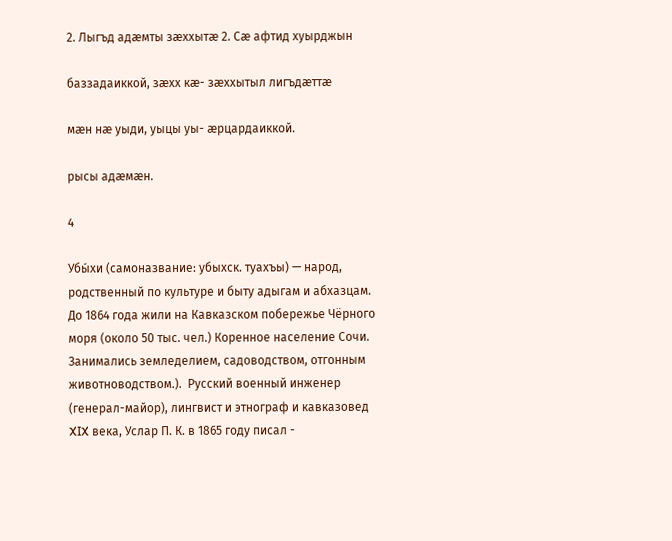2. Лыгъд адæмты зæххытæ 2. Сæ афтид хуырджын

баззадаиккой, зæхх кæ- зæххытыл лигъдæттæ

мæн нæ уыди, уыцы уы- æрцардаиккой.

рысы адæмæн.

4

Убы́хи (самоназвание: убыхск. туахъы) — народ,  родственный по культуре и быту адыгам и абхазцам. До 1864 года жили на Кавказском побережье Чёрного моря (около 50 тыс. чел.) Коренное население Сочи. Занимались земледелием, садоводством, отгонным животноводством.).  Русский военный инженер (генерал-майор), лингвист и этнограф и кавказовед XIX века, Услар П. К. в 1865 году писал -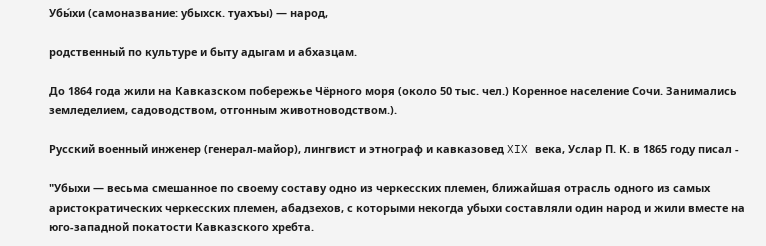Убы́хи (самоназвание: убыхск. туахъы) — народ,

родственный по культуре и быту адыгам и абхазцам.

До 1864 года жили на Кавказском побережье Чёрного моря (около 50 тыс. чел.) Коренное население Сочи. Занимались земледелием, садоводством, отгонным животноводством.).

Русский военный инженер (генерал-майор), лингвист и этнограф и кавказовед XIX века, Услар П. К. в 1865 году писал -

"Убыхи — весьма смешанное по своему составу одно из черкесских племен, ближайшая отрасль одного из самых аристократических черкесских племен, абадзехов, с которыми некогда убыхи составляли один народ и жили вместе на юго-западной покатости Кавказского хребта.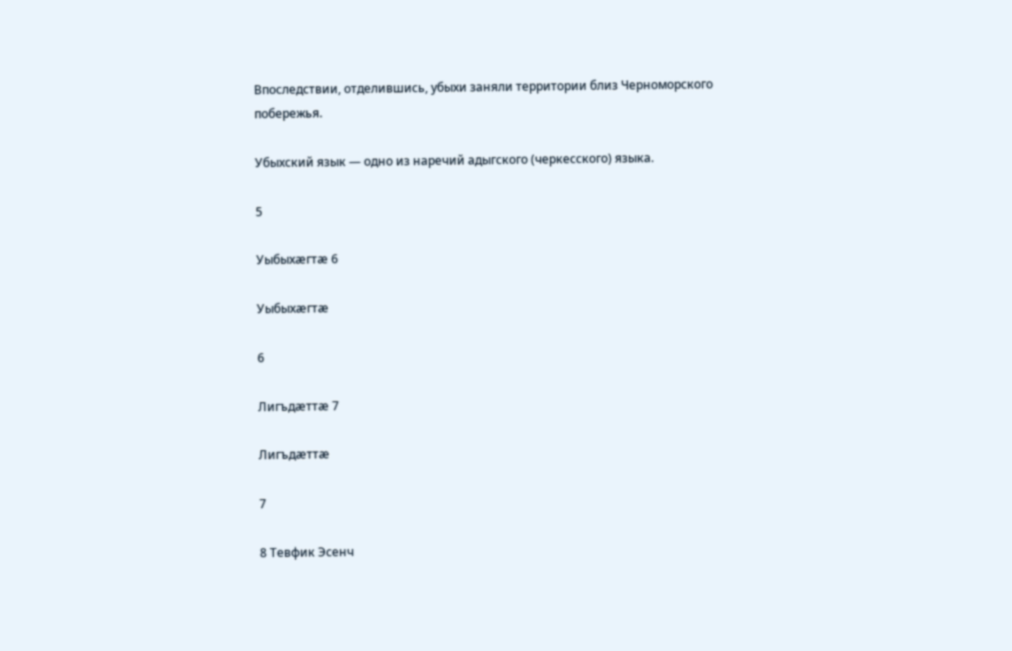Впоследствии, отделившись, убыхи заняли территории близ Черноморского побережья.

Убыхский язык — одно из наречий адыгского (черкесского) языка.

5

Уыбыхæгтæ 6

Уыбыхæгтæ

6

Лигъдæттæ 7

Лигъдæттæ

7

8 Тевфик Эсенч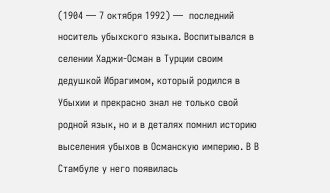(1904 — 7 октября 1992) —  последний носитель убыхского языка. Воспитывался в селении Хаджи-Осман в Турции своим дедушкой Ибрагимом, который родился в Убыхии и прекрасно знал не только свой родной язык, но и в деталях помнил историю выселения убыхов в Османскую империю. В В Стамбуле у него появилась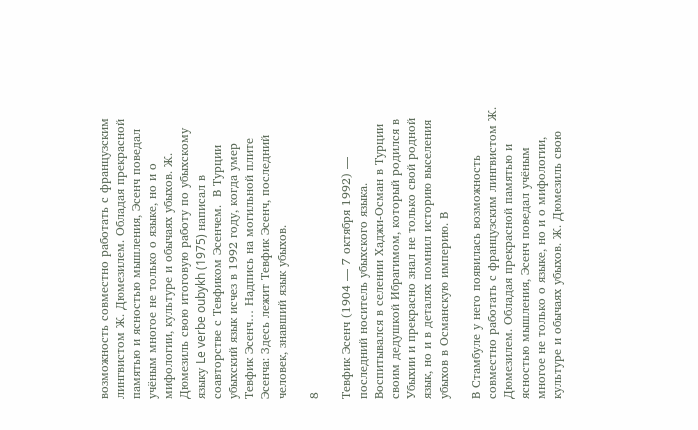возможность совместно работать с французским лингвистом Ж. Дюмезилем. Обладая прекрасной памятью и ясностью мышления, Эсенч поведал учёным многое не только о языке, но и о мифологии, культуре и обычаях убыхов. Ж. Дюмезиль свою итоговую работу по убыхскому языку Le verbe oubykh (1975) написал в соавторстве с Тевфиком Эсенчем.  В Турции убыхский язык исчез в 1992 году, когда умер Тевфик Эсенч… Надпись на могильной плите Эсенча: Здесь лежит Тевфик Эсенч, последний человек, знавший язык убыхов.

8

Тевфик Эсенч (1904 — 7 октября 1992) — последний носитель убыхского языка. Воспитывался в селении Хаджи-Осман в Турции своим дедушкой Ибрагимом, который родился в Убыхии и прекрасно знал не только свой родной язык, но и в деталях помнил историю выселения убыхов в Османскую империю. В

В Стамбуле у него появилась возможность совместно работать с французским лингвистом Ж. Дюмезилем. Обладая прекрасной памятью и ясностью мышления, Эсенч поведал учёным многое не только о языке, но и о мифологии, культуре и обычаях убыхов. Ж. Дюмезиль свою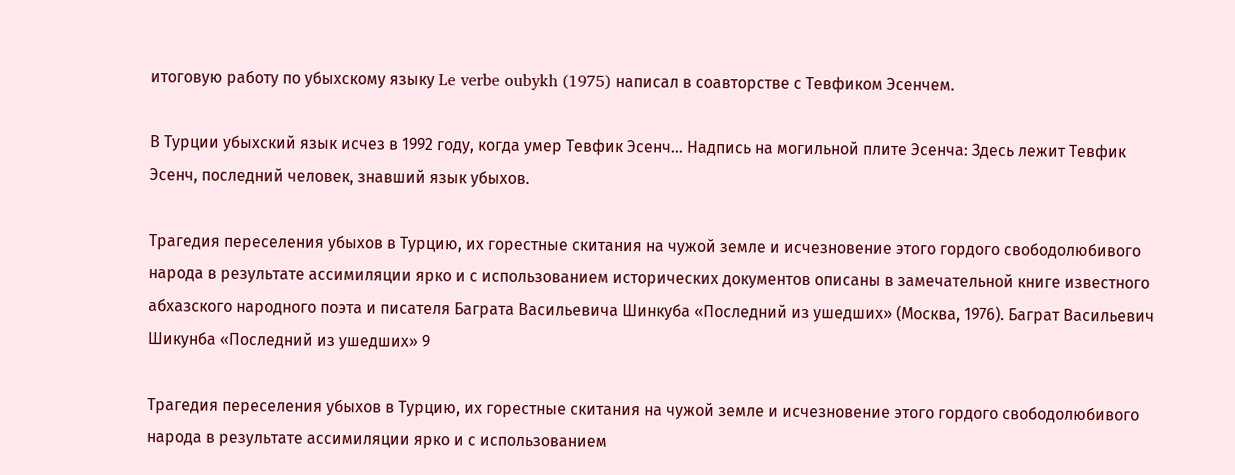итоговую работу по убыхскому языку Le verbe oubykh (1975) написал в соавторстве с Тевфиком Эсенчем.

В Турции убыхский язык исчез в 1992 году, когда умер Тевфик Эсенч… Надпись на могильной плите Эсенча: Здесь лежит Тевфик Эсенч, последний человек, знавший язык убыхов.

Трагедия переселения убыхов в Турцию, их горестные скитания на чужой земле и исчезновение этого гордого свободолюбивого народа в результате ассимиляции ярко и с использованием исторических документов описаны в замечательной книге известного абхазского народного поэта и писателя Баграта Васильевича Шинкуба «Последний из ушедших» (Москва, 1976). Баграт Васильевич Шикунба «Последний из ушедших» 9

Трагедия переселения убыхов в Турцию, их горестные скитания на чужой земле и исчезновение этого гордого свободолюбивого народа в результате ассимиляции ярко и с использованием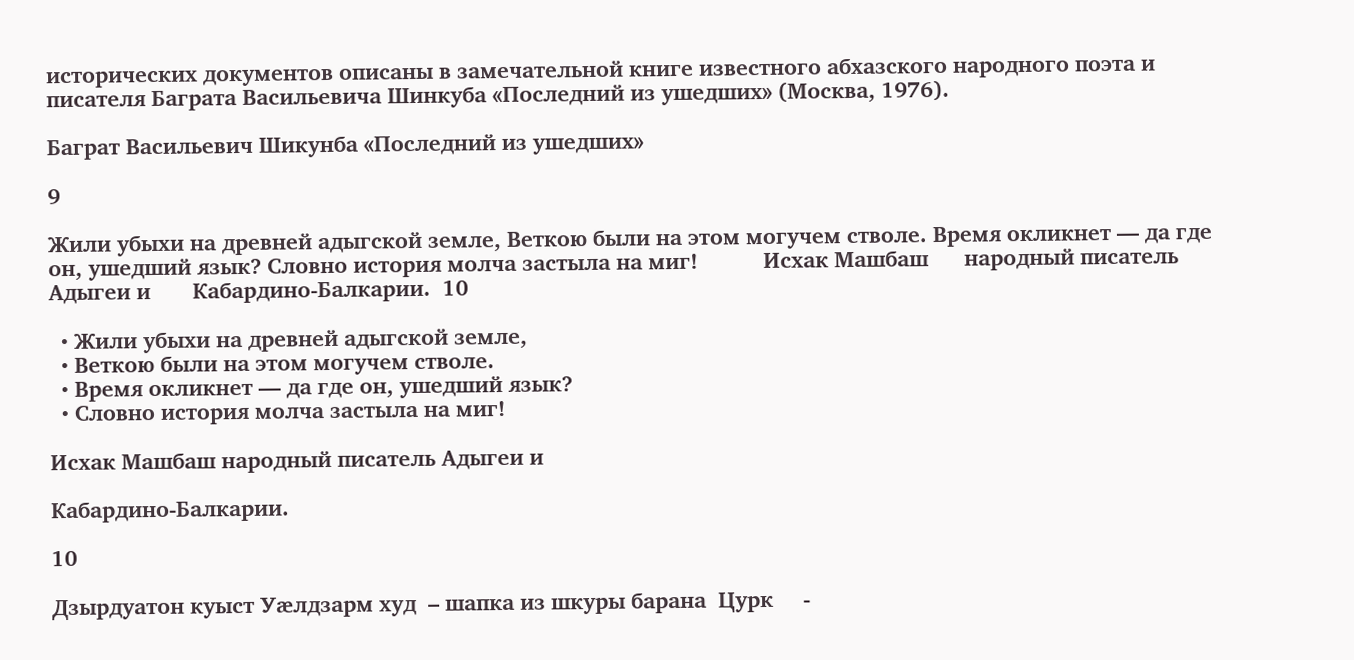исторических документов описаны в замечательной книге известного абхазского народного поэта и писателя Баграта Васильевича Шинкуба «Последний из ушедших» (Москва, 1976).

Баграт Васильевич Шикунба «Последний из ушедших»

9

Жили убыхи на древней адыгской земле, Веткою были на этом могучем стволе. Время окликнет — да где он, ушедший язык? Словно история молча застыла на миг!           Исхак Машбаш      народный писатель Адыгеи и       Кабардино-Балкарии.  10

  • Жили убыхи на древней адыгской земле,
  • Веткою были на этом могучем стволе.
  • Время окликнет — да где он, ушедший язык?
  • Словно история молча застыла на миг!

Исхак Машбаш народный писатель Адыгеи и

Кабардино-Балкарии.

10

Дзырдуатон куыст Уæлдзарм худ  – шапка из шкуры барана  Цурк     -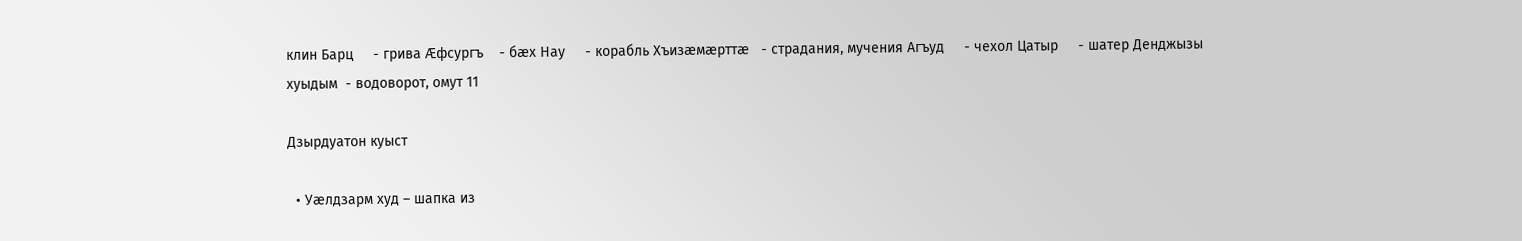клин Барц     - грива Æфсургъ    - бæх Нау     - корабль Хъизæмæрттæ   - страдания, мучения Агъуд     - чехол Цатыр     - шатер Денджызы хуыдым  - водоворот, омут 11

Дзырдуатон куыст

  • Уæлдзарм худ – шапка из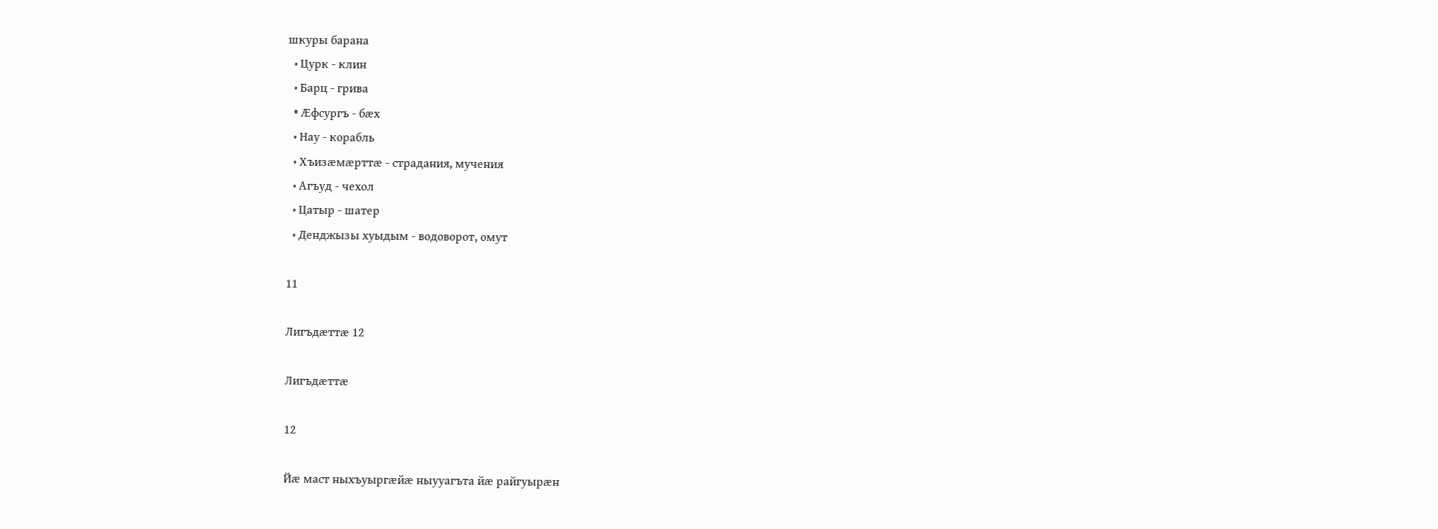шкуры барана
  • Цурк - клин
  • Барц - грива
  • Æфсургъ - бæх
  • Нау - корабль
  • Хъизæмæрттæ - страдания, мучения
  • Агъуд - чехол
  • Цатыр - шатер
  • Денджызы хуыдым - водоворот, омут

11

Лигъдæттæ 12

Лигъдæттæ

12

Йæ маст ныхъуыргæйæ ныууагъта йæ райгуырæн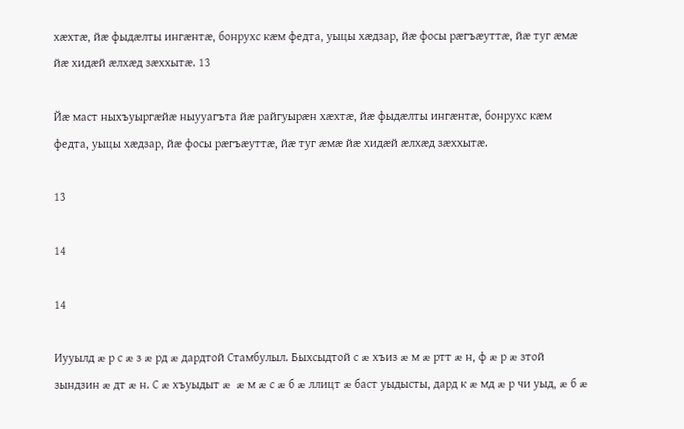хæхтæ, йæ фыдæлты ингæнтæ, бонрухс кæм федта, уыцы хæдзар, йæ фосы рæгъæуттæ, йæ туг æмæ йæ хидæй æлхæд зæххытæ. 13

Йæ маст ныхъуыргæйæ ныууагъта йæ райгуырæн хæхтæ, йæ фыдæлты ингæнтæ, бонрухс кæм федта, уыцы хæдзар, йæ фосы рæгъæуттæ, йæ туг æмæ йæ хидæй æлхæд зæххытæ.

13

14

14

Иууылд æ р с æ з æ рд æ дардтой Стамбулыл. Быхсыдтой с æ хъиз æ м æ ртт æ н, ф æ р æ зтой зындзин æ дт æ н. С æ хъуыдыт æ  æ м æ с æ б æ ллицт æ баст уыдысты, дард к æ мд æ р чи уыд, æ б æ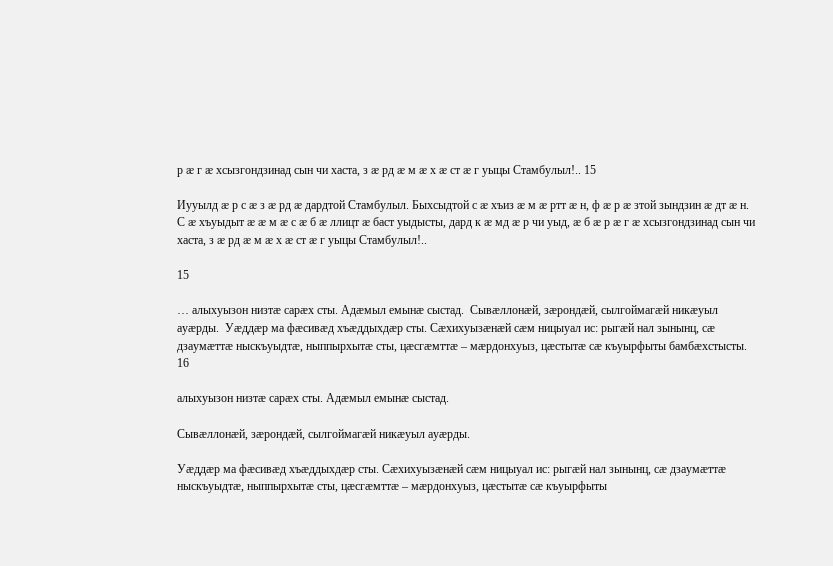р æ г æ хсызгондзинад сын чи хаста, з æ рд æ м æ х æ ст æ г уыцы Стамбулыл!.. 15

Иууылд æ р с æ з æ рд æ дардтой Стамбулыл. Быхсыдтой с æ хъиз æ м æ ртт æ н, ф æ р æ зтой зындзин æ дт æ н. С æ хъуыдыт æ æ м æ с æ б æ ллицт æ баст уыдысты, дард к æ мд æ р чи уыд, æ б æ р æ г æ хсызгондзинад сын чи хаста, з æ рд æ м æ х æ ст æ г уыцы Стамбулыл!..

15

… алыхуызон низтæ сарæх сты. Адæмыл емынæ сыстад.  Сывæллонæй, зæрондæй, сылгоймагæй никæуыл ауæрды.  Уæддæр ма фæсивæд хъæддыхдæр сты. Сæхихуызæнæй сæм ницыуал ис: рыгæй нал зынынц, сæ дзаумæттæ ныскъуыдтæ, ныппырхытæ сты, цæсгæмттæ – мæрдонхуыз, цæстытæ сæ къуырфыты бамбæхстысты. 16

алыхуызон низтæ сарæх сты. Адæмыл емынæ сыстад.

Сывæллонæй, зæрондæй, сылгоймагæй никæуыл ауæрды.

Уæддæр ма фæсивæд хъæддыхдæр сты. Сæхихуызæнæй сæм ницыуал ис: рыгæй нал зынынц, сæ дзаумæттæ ныскъуыдтæ, ныппырхытæ сты, цæсгæмттæ – мæрдонхуыз, цæстытæ сæ къуырфыты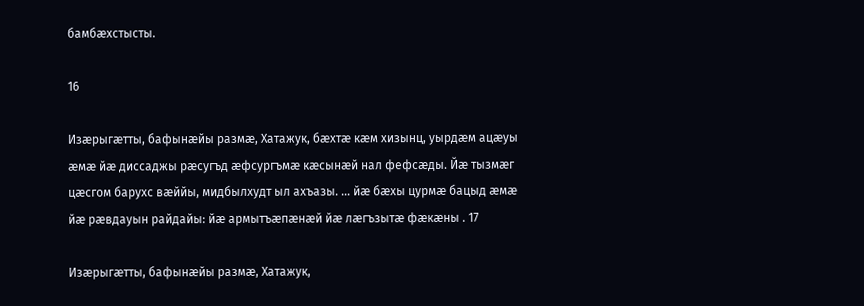бамбæхстысты.

16

Изæрыгæтты, бафынæйы размæ, Хатажук, бæхтæ кæм хизынц, уырдæм ацæуы æмæ йæ диссаджы рæсугъд æфсургъмæ кæсынæй нал фефсæды. Йæ тызмæг цæсгом барухс вæййы, мидбылхудт ыл ахъазы. … йæ бæхы цурмæ бацыд æмæ йæ рæвдауын райдайы: йæ армытъæпæнæй йæ лæгъзытæ фæкæны . 17

Изæрыгæтты, бафынæйы размæ, Хатажук,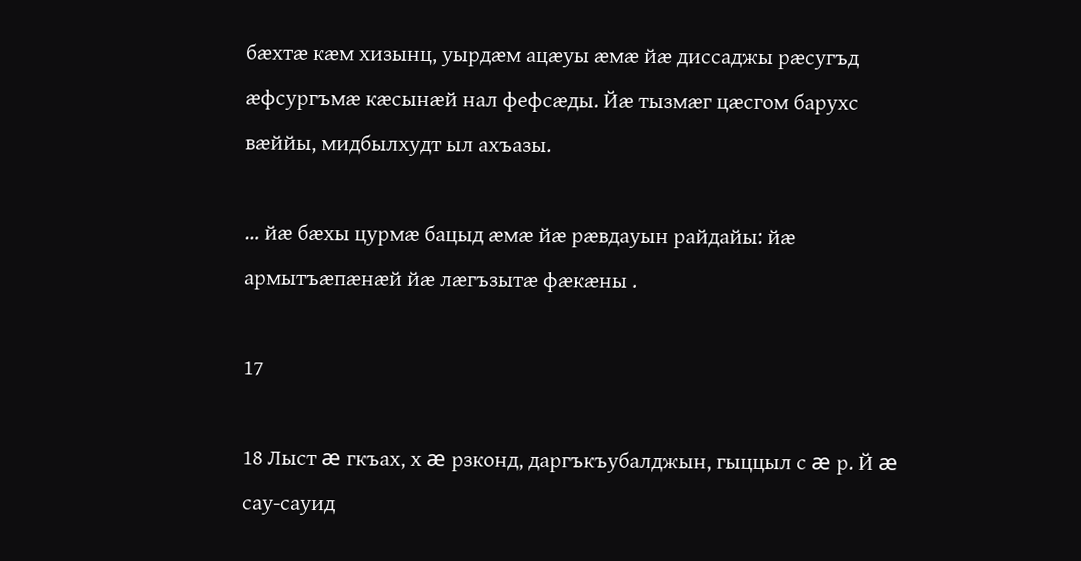бæхтæ кæм хизынц, уырдæм ацæуы æмæ йæ диссаджы рæсугъд æфсургъмæ кæсынæй нал фефсæды. Йæ тызмæг цæсгом барухс вæййы, мидбылхудт ыл ахъазы.

… йæ бæхы цурмæ бацыд æмæ йæ рæвдауын райдайы: йæ армытъæпæнæй йæ лæгъзытæ фæкæны .

17

18 Лыст æ гкъах, х æ рзконд, даргъкъубалджын, гыццыл с æ р. Й æ сау-сауид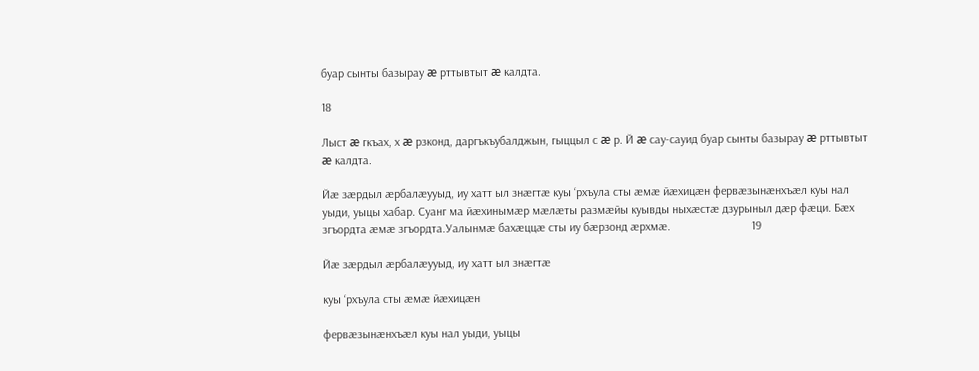буар сынты базырау æ рттывтыт æ калдта.

18

Лыст æ гкъах, х æ рзконд, даргъкъубалджын, гыццыл с æ р. Й æ сау-сауид буар сынты базырау æ рттывтыт æ калдта.

Йæ зæрдыл æрбалæууыд, иу хатт ыл знæгтæ куы ‘рхъула сты æмæ йæхицæн фервæзынæнхъæл куы нал уыди, уыцы хабар. Суанг ма йæхинымæр мæлæты размæйы куывды ныхæстæ дзурыныл дæр фæци. Бæх згъордта æмæ згъордта.Уалынмæ бахæццæ сты иу бæрзонд æрхмæ.                           19

Йæ зæрдыл æрбалæууыд, иу хатт ыл знæгтæ

куы ‘рхъула сты æмæ йæхицæн

фервæзынæнхъæл куы нал уыди, уыцы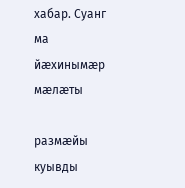хабар. Суанг ма йæхинымæр мæлæты

размæйы куывды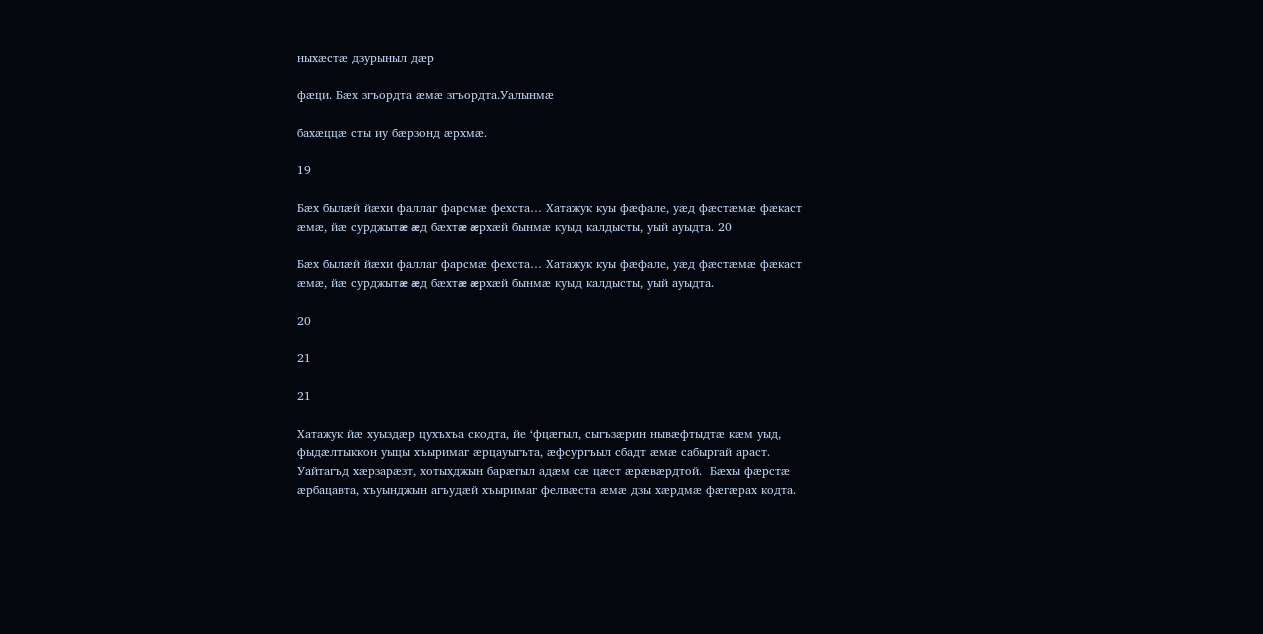ныхæстæ дзурыныл дæр

фæци. Бæх згъордта æмæ згъордта.Уалынмæ

бахæццæ сты иу бæрзонд æрхмæ.

19

Бæх былæй йæхи фаллаг фарсмæ фехста… Хатажук куы фæфале, уæд фæстæмæ фæкаст æмæ, йæ сурджытæ æд бæхтæ æрхæй бынмæ куыд калдысты, уый ауыдта. 20

Бæх былæй йæхи фаллаг фарсмæ фехста… Хатажук куы фæфале, уæд фæстæмæ фæкаст æмæ, йæ сурджытæ æд бæхтæ æрхæй бынмæ куыд калдысты, уый ауыдта.

20

21

21

Хатажук йæ хуыздæр цухъхъа скодта, йе ‘фцæгыл, сыгъзæрин нывæфтыдтæ кæм уыд, фыдæлтыккон уыцы хъыримаг æрцауыгъта, æфсургъыл сбадт æмæ сабыргай араст. Уайтагъд хæрзарæзт, хотыхджын барæгыл адæм сæ цæст æрæвæрдтой.  Бæхы фæрстæ æрбацавта, хъуынджын агъудæй хъыримаг фелвæста æмæ дзы хæрдмæ фæгæрах кодта.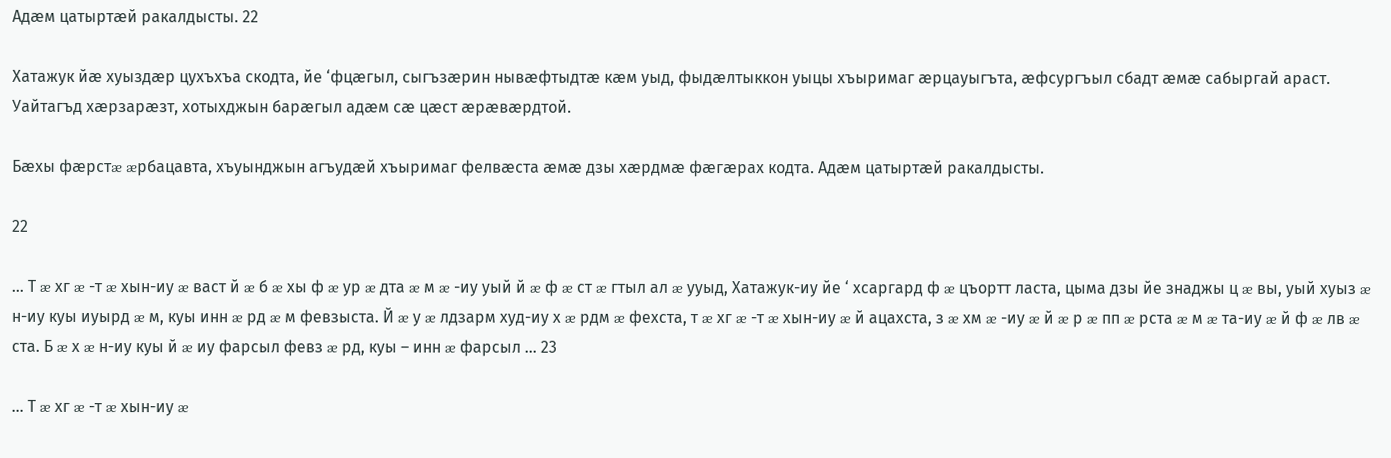Адæм цатыртæй ракалдысты. 22

Хатажук йæ хуыздæр цухъхъа скодта, йе ‘фцæгыл, сыгъзæрин нывæфтыдтæ кæм уыд, фыдæлтыккон уыцы хъыримаг æрцауыгъта, æфсургъыл сбадт æмæ сабыргай араст. Уайтагъд хæрзарæзт, хотыхджын барæгыл адæм сæ цæст æрæвæрдтой.

Бæхы фæрстæ æрбацавта, хъуынджын агъудæй хъыримаг фелвæста æмæ дзы хæрдмæ фæгæрах кодта. Адæм цатыртæй ракалдысты.

22

… Т æ хг æ -т æ хын-иу æ васт й æ б æ хы ф æ ур æ дта æ м æ -иу уый й æ ф æ ст æ гтыл ал æ ууыд, Хатажук-иу йе ‘ хсаргард ф æ цъортт ласта, цыма дзы йе знаджы ц æ вы, уый хуыз æ н-иу куы иуырд æ м, куы инн æ рд æ м февзыста. Й æ у æ лдзарм худ-иу х æ рдм æ фехста, т æ хг æ -т æ хын-иу æ й ацахста, з æ хм æ -иу æ й æ р æ пп æ рста æ м æ та-иу æ й ф æ лв æ ста. Б æ х æ н-иу куы й æ иу фарсыл февз æ рд, куы – инн æ фарсыл … 23

… Т æ хг æ -т æ хын-иу æ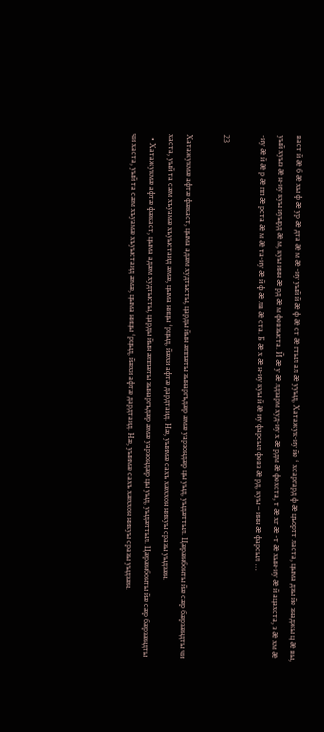васт й æ б æ хы ф æ ур æ дта æ м æ -иу уый й æ ф æ ст æ гтыл ал æ ууыд, Хатажук-иу йе ‘ хсаргард ф æ цъортт ласта, цыма дзы йе знаджы ц æ вы, уый хуыз æ н-иу куы иуырд æ м, куы инн æ рд æ м февзыста. Й æ у æ лдзарм худ-иу х æ рдм æ фехста, т æ хг æ -т æ хын-иу æ й ацахста, з æ хм æ -иу æ й æ р æ пп æ рста æ м æ та-иу æ й ф æ лв æ ста. Б æ х æ н-иу куы й æ иу фарсыл февз æ рд, куы – инн æ фарсыл …

23

Хатажукмæ афтæ фæкаст, цыма адæм худтысты, царды йын æппæты зынаргъдæр æмæ уарзондæр цы уыд, уыдæттыл. Цæрæнбонты йæ сæр бæрзæндты чи хаста, уый та сæм хъуамæ хъуыстаид æмæ, цыма ницы ‘рцыд, йæхи афтæ дардтаид. Нæ, уыимæ сахъ хæххон никуы сразы уыдзæн.
  • Хатажукмæ афтæ фæкаст, цыма адæм худтысты, царды йын æппæты зынаргъдæр æмæ уарзондæр цы уыд, уыдæттыл. Цæрæнбонты йæ сæр бæрзæндты чи хаста, уый та сæм хъуамæ хъуыстаид æмæ, цыма ницы ‘рцыд, йæхи афтæ дардтаид. Нæ, уыимæ сахъ хæххон никуы сразы уыдзæн.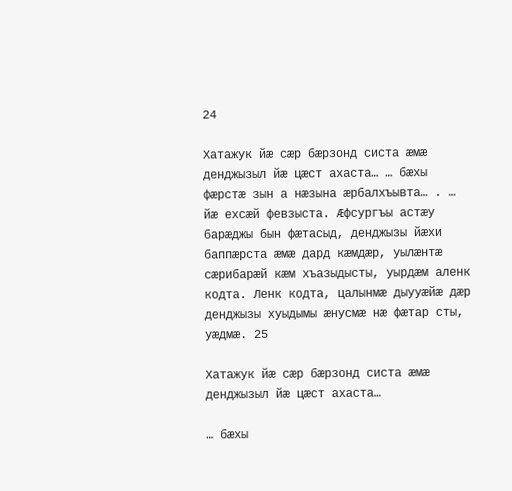24

Хатажук йæ сæр бæрзонд систа æмæ денджызыл йæ цæст ахаста… … бæхы фæрстæ зын а нæзына æрбалхъывта… . … йæ ехсæй февзыста. Æфсургъы астæу барæджы бын фæтасыд, денджызы йæхи баппæрста æмæ дард кæмдæр, уылæнтæ сæрибарæй кæм хъазыдысты, уырдæм аленк кодта. Ленк кодта, цалынмæ дыууæйæ дæр денджызы хуыдымы æнусмæ нæ фæтар сты, уæдмæ. 25

Хатажук йæ сæр бæрзонд систа æмæ денджызыл йæ цæст ахаста…

… бæхы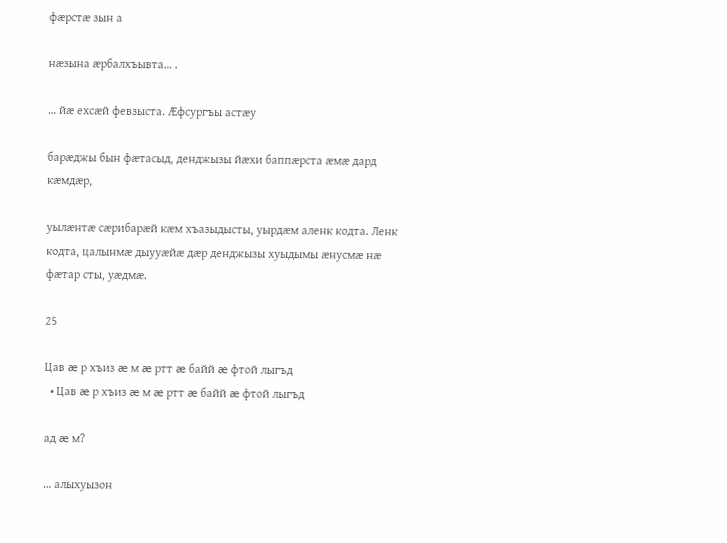фæрстæ зын а

нæзына æрбалхъывта… .

… йæ ехсæй февзыста. Æфсургъы астæу

барæджы бын фæтасыд, денджызы йæхи баппæрста æмæ дард кæмдæр,

уылæнтæ сæрибарæй кæм хъазыдысты, уырдæм аленк кодта. Ленк кодта, цалынмæ дыууæйæ дæр денджызы хуыдымы æнусмæ нæ фæтар сты, уæдмæ.

25

Цав æ р хъиз æ м æ ртт æ байй æ фтой лыгъд
  • Цав æ р хъиз æ м æ ртт æ байй æ фтой лыгъд

ад æ м?

… алыхуызон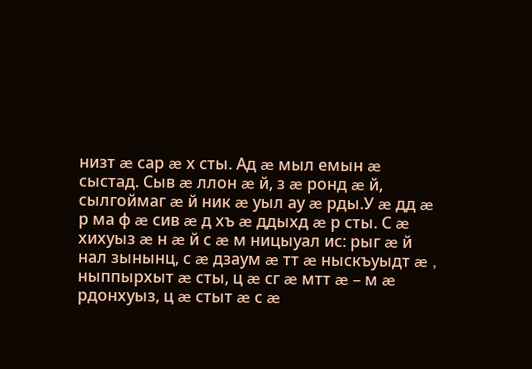низт æ сар æ х сты. Ад æ мыл емын æ сыстад. Сыв æ ллон æ й, з æ ронд æ й, сылгоймаг æ й ник æ уыл ау æ рды.У æ дд æ р ма ф æ сив æ д хъ æ ддыхд æ р сты. С æ хихуыз æ н æ й с æ м ницыуал ис: рыг æ й нал зынынц, с æ дзаум æ тт æ ныскъуыдт æ , ныппырхыт æ сты, ц æ сг æ мтт æ – м æ рдонхуыз, ц æ стыт æ с æ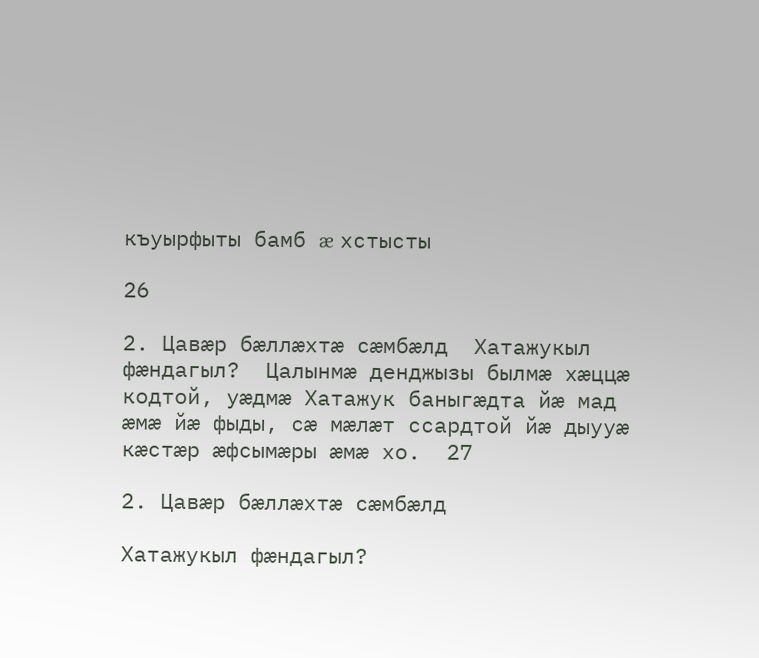къуырфыты бамб æ хстысты

26

2. Цавæр бæллæхтæ сæмбæлд  Хатажукыл фæндагыл?  Цалынмæ денджызы былмæ хæццæ кодтой, уæдмæ Хатажук баныгæдта йæ мад æмæ йæ фыды, сæ мæлæт ссардтой йæ дыууæ кæстæр æфсымæры æмæ хо.  27

2. Цавæр бæллæхтæ сæмбæлд

Хатажукыл фæндагыл?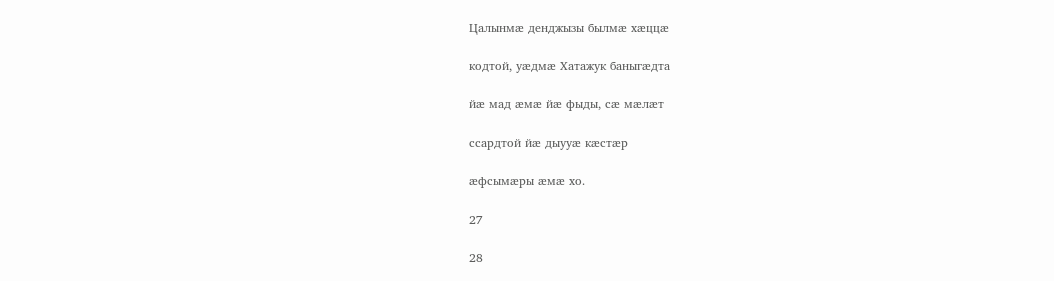Цалынмæ денджызы былмæ хæццæ

кодтой, уæдмæ Хатажук баныгæдта

йæ мад æмæ йæ фыды, сæ мæлæт

ссардтой йæ дыууæ кæстæр

æфсымæры æмæ хо.

27

28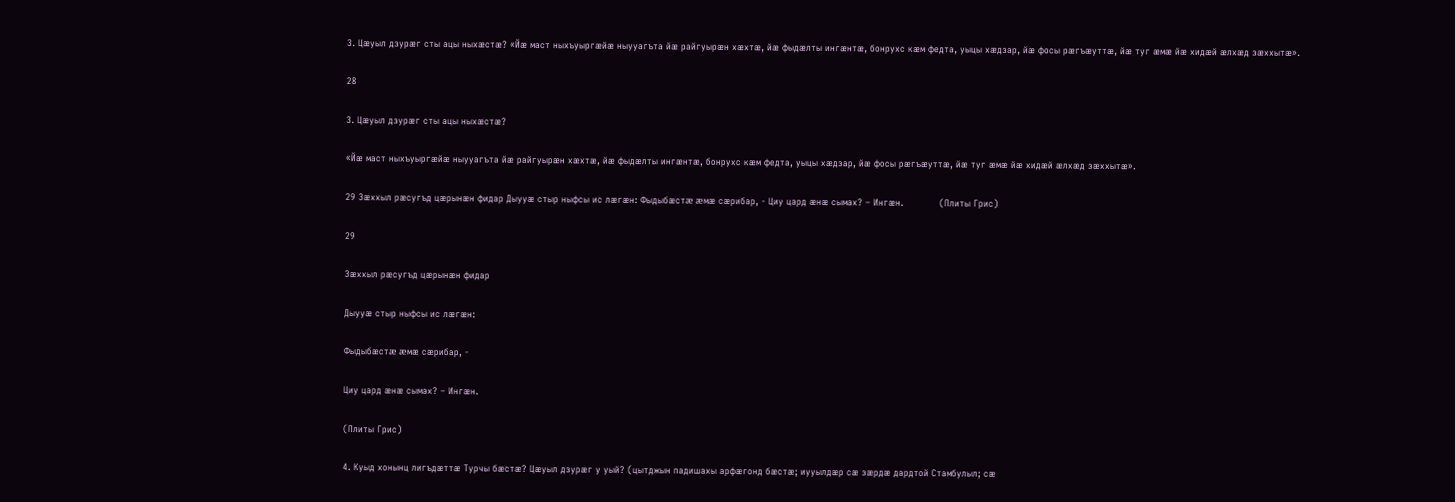3. Цæуыл дзурæг сты ацы ныхæстæ? «Йæ маст ныхъуыргæйæ ныууагъта йæ райгуырæн хæхтæ, йæ фыдæлты ингæнтæ, бонрухс кæм федта, уыцы хæдзар, йæ фосы рæгъæуттæ, йæ туг æмæ йæ хидæй æлхæд зæххытæ».

28

3. Цæуыл дзурæг сты ацы ныхæстæ?

«Йæ маст ныхъуыргæйæ ныууагъта йæ райгуырæн хæхтæ, йæ фыдæлты ингæнтæ, бонрухс кæм федта, уыцы хæдзар, йæ фосы рæгъæуттæ, йæ туг æмæ йæ хидæй æлхæд зæххытæ».

29 Зæххыл рæсугъд цæрынæн фидар Дыууæ стыр ныфсы ис лæгæн: Фыдыбæстæ æмæ сæрибар, - Циу цард æнæ сымах? – Ингæн.            (Плиты Грис)

29

Зæххыл рæсугъд цæрынæн фидар

Дыууæ стыр ныфсы ис лæгæн:

Фыдыбæстæ æмæ сæрибар, -

Циу цард æнæ сымах? – Ингæн.

(Плиты Грис)

4. Куыд хонынц лигъдæттæ Турчы бæстæ? Цæуыл дзурæг у уый? (цытджын падишахы арфæгонд бæстæ; иууылдæр сæ зæрдæ дардтой Стамбулыл; сæ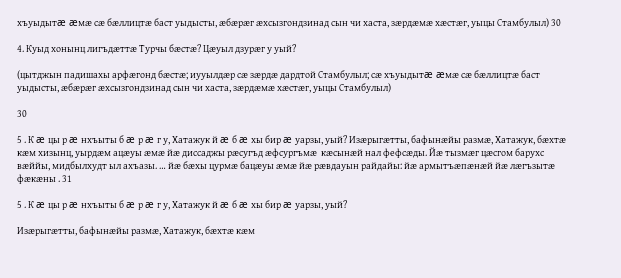хъуыдытæ æмæ сæ бæллицтæ баст уыдысты, æбæрæг æхсызгондзинад сын чи хаста, зæрдæмæ хæстæг, уыцы Стамбулыл) 30

4. Куыд хонынц лигъдæттæ Турчы бæстæ? Цæуыл дзурæг у уый?

(цытджын падишахы арфæгонд бæстæ; иууылдæр сæ зæрдæ дардтой Стамбулыл; сæ хъуыдытæ æмæ сæ бæллицтæ баст уыдысты, æбæрæг æхсызгондзинад сын чи хаста, зæрдæмæ хæстæг, уыцы Стамбулыл)

30

5 . К æ цы р æ нхъыты б æ р æ г у, Хатажук й æ б æ хы бир æ уарзы, уый? Изæрыгæтты, бафынæйы размæ, Хатажук, бæхтæ кæм хизынц, уырдæм ацæуы æмæ йæ диссаджы рæсугъд æфсургъмæ  кæсынæй нал фефсæды. Йæ тызмæг цæсгом барухс вæййы, мидбылхудт ыл ахъазы. … йæ бæхы цурмæ бацæуы æмæ йæ рæвдауын райдайы: йæ армытъæпæнæй йæ лæгъзытæ фæкæны . 31

5 . К æ цы р æ нхъыты б æ р æ г у, Хатажук й æ б æ хы бир æ уарзы, уый?

Изæрыгæтты, бафынæйы размæ, Хатажук, бæхтæ кæм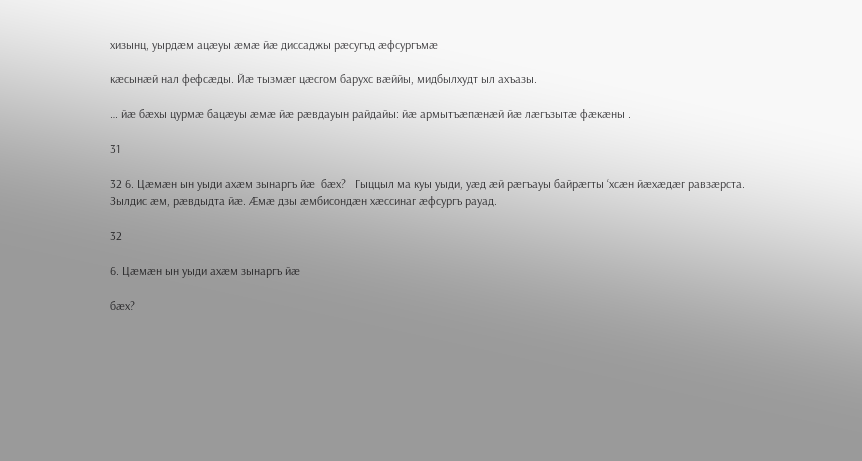хизынц, уырдæм ацæуы æмæ йæ диссаджы рæсугъд æфсургъмæ

кæсынæй нал фефсæды. Йæ тызмæг цæсгом барухс вæййы, мидбылхудт ыл ахъазы.

… йæ бæхы цурмæ бацæуы æмæ йæ рæвдауын райдайы: йæ армытъæпæнæй йæ лæгъзытæ фæкæны .

31

32 6. Цæмæн ын уыди ахæм зынаргъ йæ  бæх?   Гыццыл ма куы уыди, уæд æй рæгъауы байрæгты ‘хсæн йæхæдæг равзæрста. Зылдис æм, рæвдыдта йæ. Æмæ дзы æмбисондæн хæссинаг æфсургъ рауад.

32

6. Цæмæн ын уыди ахæм зынаргъ йæ

бæх?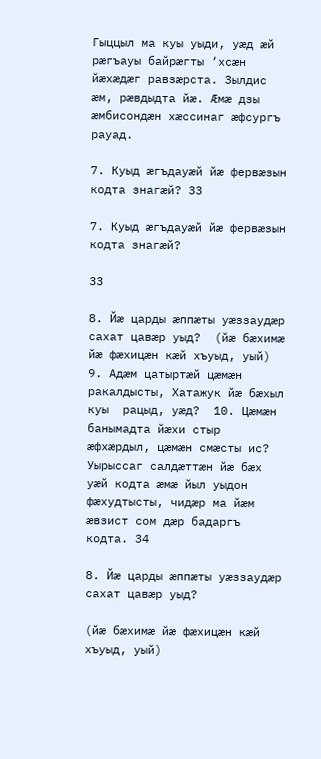Гыццыл ма куы уыди, уæд æй рæгъауы байрæгты ‘хсæн йæхæдæг равзæрста. Зылдис æм, рæвдыдта йæ. Æмæ дзы æмбисондæн хæссинаг æфсургъ рауад.

7. Куыд æгъдауæй йæ фервæзын кодта знагæй? 33

7. Куыд æгъдауæй йæ фервæзын кодта знагæй?

33

8. Йæ царды æппæты уæззаудæр сахат цавæр уыд?  (йæ бæхимæ йæ фæхицæн кæй хъуыд, уый)  9. Адæм цатыртæй цæмæн ракалдысты, Хатажук йæ бæхыл куы  рацыд, уæд?  10. Цæмæн банымадта йæхи стыр æфхæрдыл, цæмæн смæсты ис?   Уырыссаг салдæттæн йæ бæх уæй кодта æмæ йыл уыдон фæхудтысты, чидæр ма йæм æвзист сом дæр бадаргъ кодта. 34

8. Йæ царды æппæты уæззаудæр сахат цавæр уыд?

(йæ бæхимæ йæ фæхицæн кæй хъуыд, уый)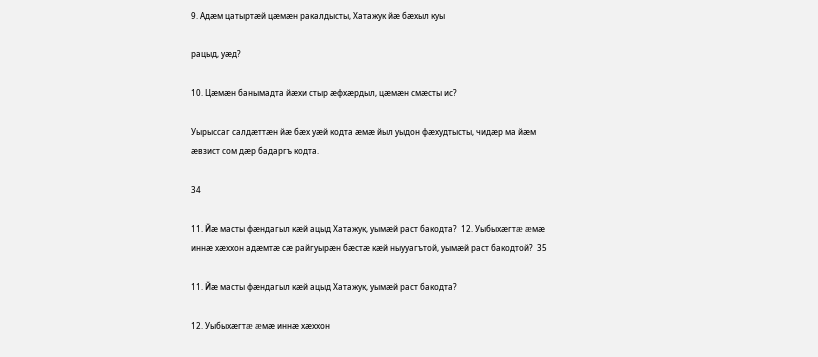9. Адæм цатыртæй цæмæн ракалдысты, Хатажук йæ бæхыл куы

рацыд, уæд?

10. Цæмæн банымадта йæхи стыр æфхæрдыл, цæмæн смæсты ис?

Уырыссаг салдæттæн йæ бæх уæй кодта æмæ йыл уыдон фæхудтысты, чидæр ма йæм æвзист сом дæр бадаргъ кодта.

34

11. Йæ масты фæндагыл кæй ацыд Хатажук, уымæй раст бакодта?  12. Уыбыхæгтæ æмæ иннæ хæххон адæмтæ сæ райгуырæн бæстæ кæй ныууагътой, уымæй раст бакодтой?  35

11. Йæ масты фæндагыл кæй ацыд Хатажук, уымæй раст бакодта?

12. Уыбыхæгтæ æмæ иннæ хæххон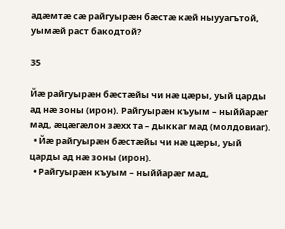адæмтæ сæ райгуырæн бæстæ кæй ныууагътой, уымæй раст бакодтой?

35

Йæ райгуырæн бæстæйы чи нæ цæры, уый царды ад нæ зоны (ирон). Райгуырæн къуым – ныййарæг мад, æцæгæлон зæхх та – дыккаг мад (молдовиаг).
  • Йæ райгуырæн бæстæйы чи нæ цæры, уый царды ад нæ зоны (ирон).
  • Райгуырæн къуым – ныййарæг мад,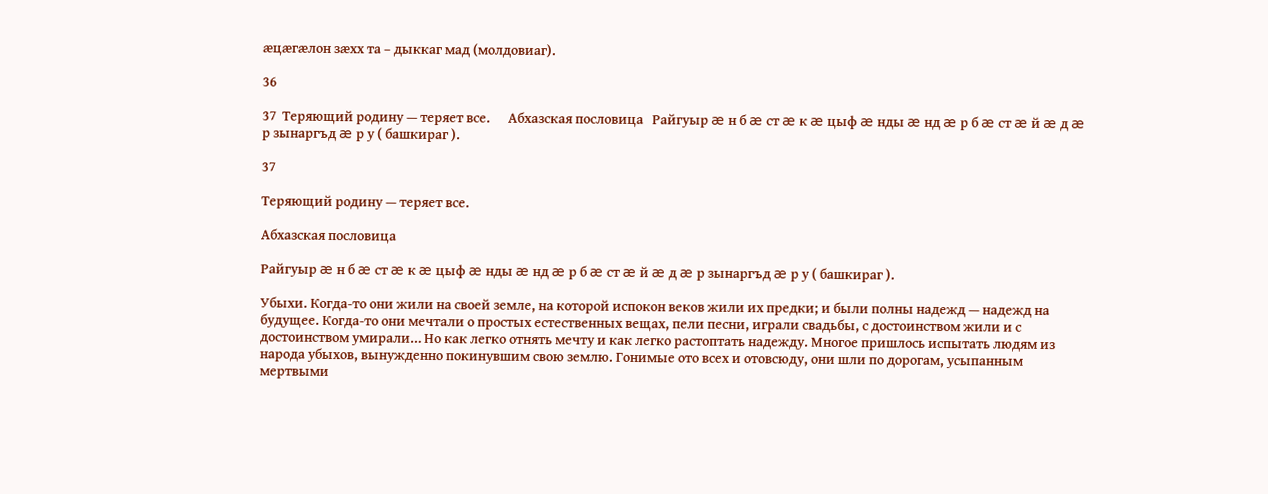æцæгæлон зæхх та – дыккаг мад (молдовиаг).

36

37  Теряющий родину — теряет все.      Абхазская пословица   Райгуыр æ н б æ ст æ к æ цыф æ нды æ нд æ р б æ ст æ й æ д æ р зынаргъд æ р у ( башкираг ).

37

Теряющий родину — теряет все.

Абхазская пословица

Райгуыр æ н б æ ст æ к æ цыф æ нды æ нд æ р б æ ст æ й æ д æ р зынаргъд æ р у ( башкираг ).

Убыхи. Когда-то они жили на своей земле, на которой испокон веков жили их предки; и были полны надежд — надежд на будущее. Когда-то они мечтали о простых естественных вещах, пели песни, играли свадьбы, с достоинством жили и с достоинством умирали… Но как легко отнять мечту и как легко растоптать надежду. Многое пришлось испытать людям из народа убыхов, вынужденно покинувшим свою землю. Гонимые ото всех и отовсюду, они шли по дорогам, усыпанным мертвыми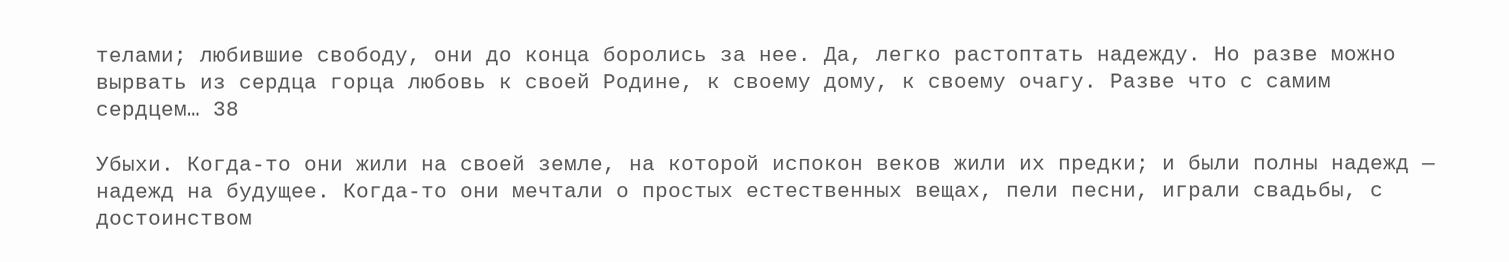телами; любившие свободу, они до конца боролись за нее. Да, легко растоптать надежду. Но разве можно вырвать из сердца горца любовь к своей Родине, к своему дому, к своему очагу. Разве что с самим сердцем… 38

Убыхи. Когда-то они жили на своей земле, на которой испокон веков жили их предки; и были полны надежд — надежд на будущее. Когда-то они мечтали о простых естественных вещах, пели песни, играли свадьбы, с достоинством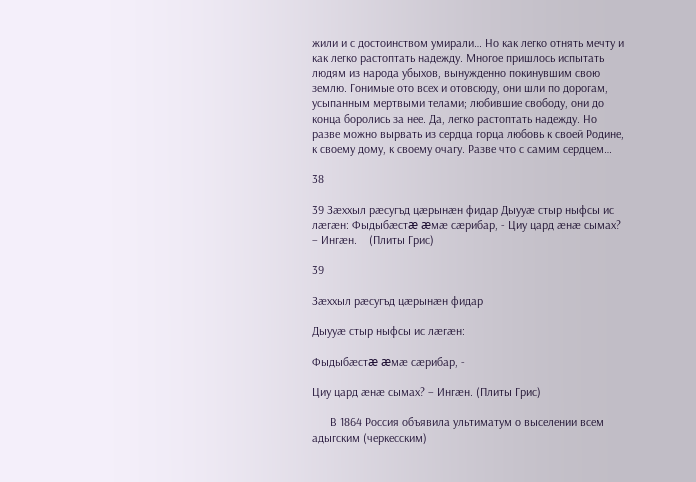жили и с достоинством умирали… Но как легко отнять мечту и как легко растоптать надежду. Многое пришлось испытать людям из народа убыхов, вынужденно покинувшим свою землю. Гонимые ото всех и отовсюду, они шли по дорогам, усыпанным мертвыми телами; любившие свободу, они до конца боролись за нее. Да, легко растоптать надежду. Но разве можно вырвать из сердца горца любовь к своей Родине, к своему дому, к своему очагу. Разве что с самим сердцем…

38

39 Зæххыл рæсугъд цæрынæн фидар Дыууæ стыр ныфсы ис лæгæн: Фыдыбæстæ æмæ сæрибар, - Циу цард æнæ сымах? – Ингæн.    (Плиты Грис)

39

Зæххыл рæсугъд цæрынæн фидар

Дыууæ стыр ныфсы ис лæгæн:

Фыдыбæстæ æмæ сæрибар, -

Циу цард æнæ сымах? – Ингæн. (Плиты Грис)

      В 1864 Россия объявила ультиматум о выселении всем адыгским (черкесским)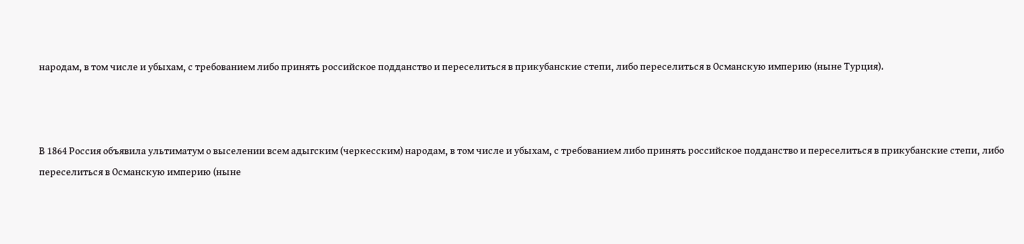народам, в том числе и убыхам, с требованием либо принять российское подданство и переселиться в прикубанские степи, либо переселиться в Османскую империю (ныне Турция).



В 1864 Россия объявила ультиматум о выселении всем адыгским (черкесским) народам, в том числе и убыхам, с требованием либо принять российское подданство и переселиться в прикубанские степи, либо переселиться в Османскую империю (ныне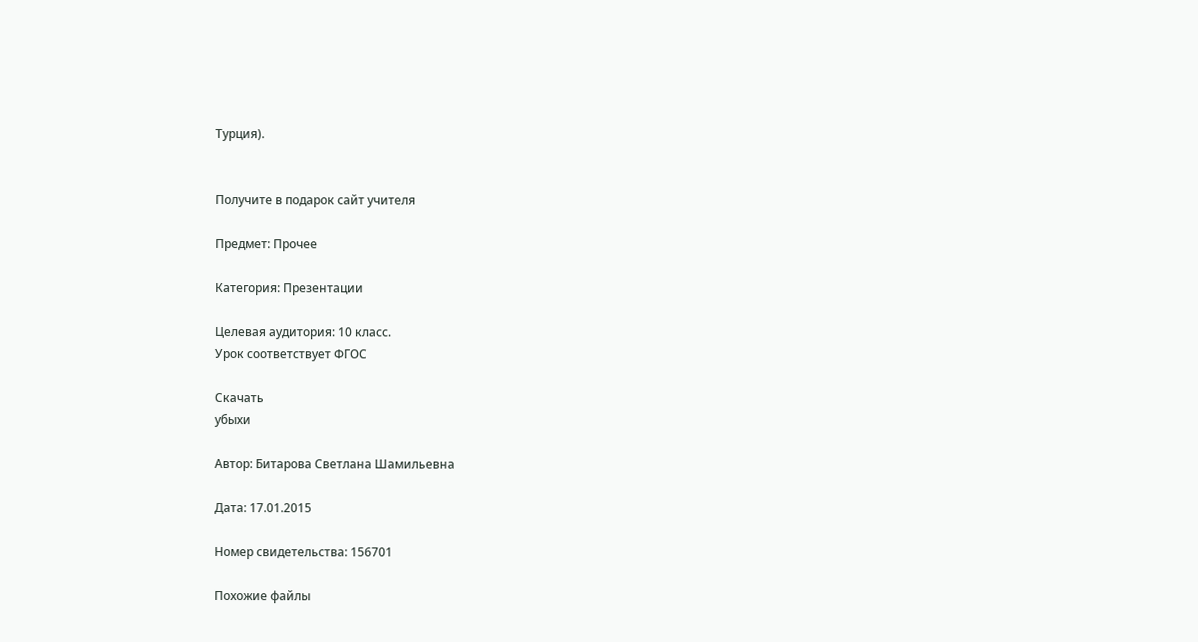Турция).


Получите в подарок сайт учителя

Предмет: Прочее

Категория: Презентации

Целевая аудитория: 10 класс.
Урок соответствует ФГОС

Скачать
убыхи

Автор: Битарова Светлана Шамильевна

Дата: 17.01.2015

Номер свидетельства: 156701

Похожие файлы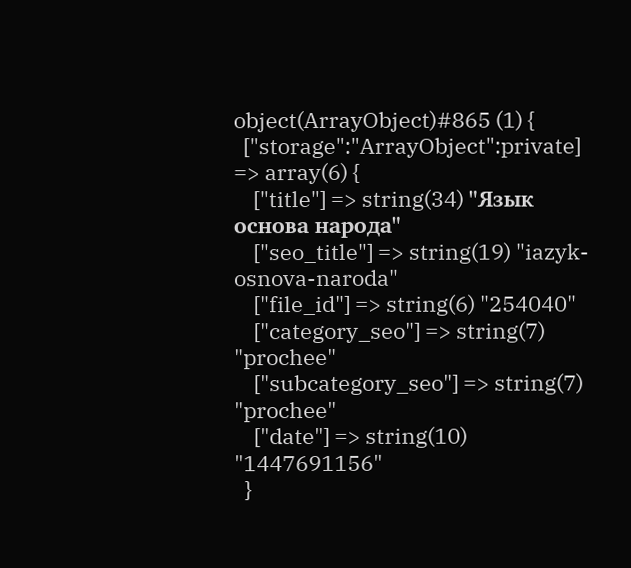object(ArrayObject)#865 (1) {
  ["storage":"ArrayObject":private] => array(6) {
    ["title"] => string(34) "Язык основа народа"
    ["seo_title"] => string(19) "iazyk-osnova-naroda"
    ["file_id"] => string(6) "254040"
    ["category_seo"] => string(7) "prochee"
    ["subcategory_seo"] => string(7) "prochee"
    ["date"] => string(10) "1447691156"
  }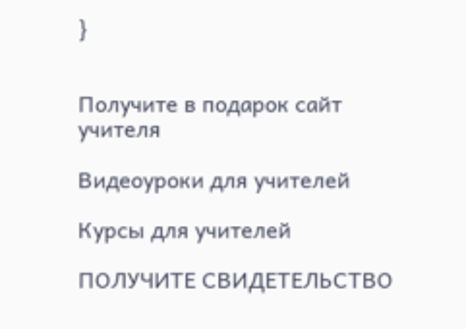}


Получите в подарок сайт учителя

Видеоуроки для учителей

Курсы для учителей

ПОЛУЧИТЕ СВИДЕТЕЛЬСТВО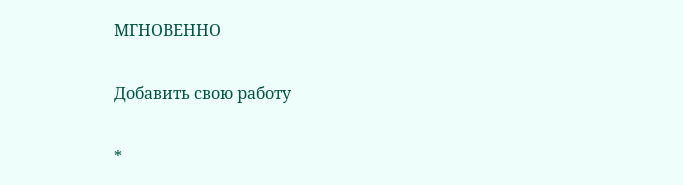МГНОВЕННО

Добавить свою работу

*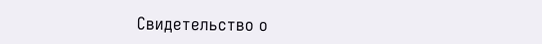Свидетельство о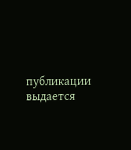публикации выдается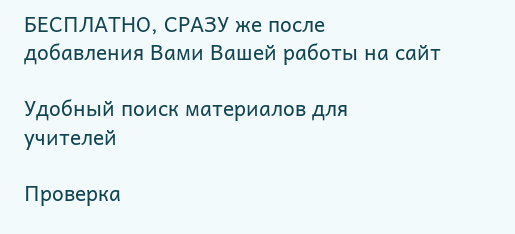БЕСПЛАТНО, СРАЗУ же после добавления Вами Вашей работы на сайт

Удобный поиск материалов для учителей

Проверка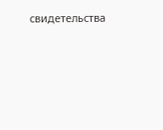свидетельства